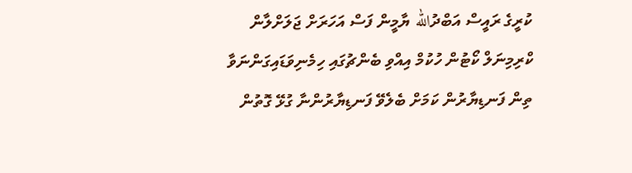ކުރީގެ ރައީސް އަބްދުالله ޔާމީން ފަސް އަހަރަށް ޖަލަށްލާން ކްރިމިނަލް ކޯޓުން ހުކުމް އިއްވި ބެންޗުގައި ހިމެނިވަޑައިގަންނަވާ ތިން ފަނޑިޔާރުން ކަމަށް ބެލެވޭ ފަނޑިޔާރުންނާ ގުޅޭ ގޮތުން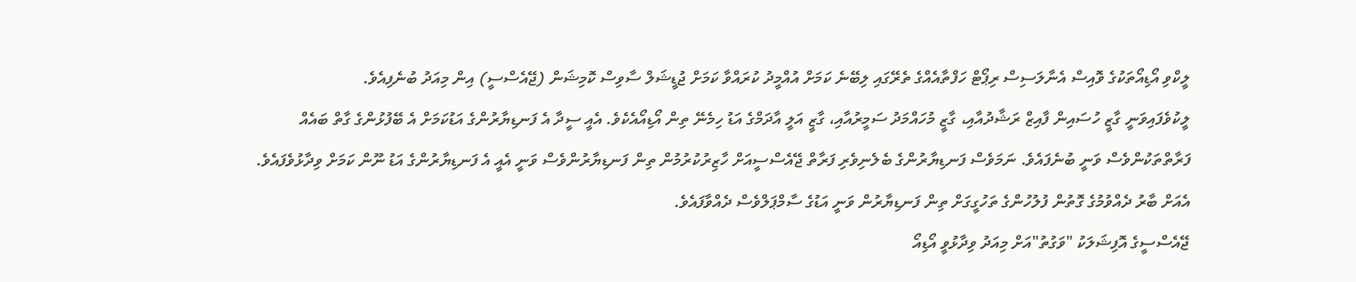ލީކްވި އޯޑިއޯތަކުގެ ވޮއިސް އެނާލަސިސް ރިޕޯޓް ހަފްތާއެއްގެ ތެރޭގައި ލިބޭނެ ކަމަށް އުއްމީދު ކުރައްވާ ކަމަށް ޖުޑީޝަލް ސާވިސް ކޮމިޝަން (ޖޭއެސްސީ) އިން މިއަދު ބުނެފިއެވެ.
ލީކުވެފައިވަނީ ގާޒީ ހުސައިން ފާއިޒް ރަޝާދުއާއި، ގާޒީ މުހައްމަދު ސަމީރުއާއި، ގާޒީ އަލީ އާދަމްގެ އަޑު ހިމެނޭ ތިން އޯޑިއޯއެކެވެ. އެއީ ސީދާ އެ ފަނޑިޔާރުންގެ އަޑުކަމަށް އެ ބޭފުޅުންގެ ގާތް ބައެއް ފަރާތްތަކުންވެސް ވަނީ ބުނެފައެވެ. ނަމަވެސް ފަނޑިޔާރުންގެ ބެލެނިވެރި ފަރާތް ޖޭއެސްސީއަށް ހާޒިރުކުރުމުން ތިން ފަނޑިޔާރުންވެސް ވަނީ އެއީ އެ ފަނޑިޔާރުންގެ އަޑު ނޫން ކަމަށް ވިދާޅުވެފައެވެ. އެއަށް ބާރު ދެއްވުމުގެ ގޮތުން ފުލުހުންގެ ތަހުގީގަށް ތިން ފަނޑިޔާރުން ވަނީ އަޑުގެ ސާމްޕަލްވެސް ދެއްވާފައެވެ.
ޖޭއެސްސީގެ އޮފިޝަލަކު "ވަގުތު"އަށް މިއަދު ވިދާޅުވީ އޯޑިއޯ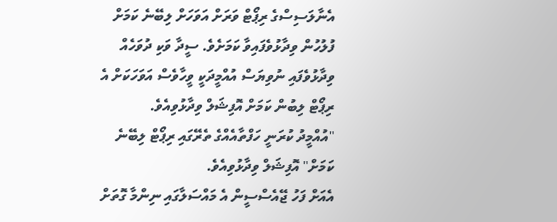އެނާލަސިސްގެ ރިޕޯޓް ވަރަށް އަވަހަށް ލިބޭނެ ކަމަށް ފުލުހުން ވިދާޅުވެފައިވާ ކަމަށެވެ. ސީދާ ވަކި ދުވަހެއް ވިދާޅުވެފައި ނުވިޔަސް އުއްމީދަކީ ވީހާވެސް އަވަހަކަށް އެ ރިޕޯޓް ލިބުން ކަމަށް އޮފިޝަލް ވިދާޅުވިއެވެ.
"އުއްމީދު ކުރަނީ ހަފްތާއެއްގެ ތެރޭގައި ރިޕޯޓް ލިބޭނެ ކަމަށް" އޮފިޝަލް ވިދާޅުވިއެވެ.
އެއަށް ފަހު ޖޭއެސްސީން އެ މައްސަލާގައި ނިންމާ ގޮތަށް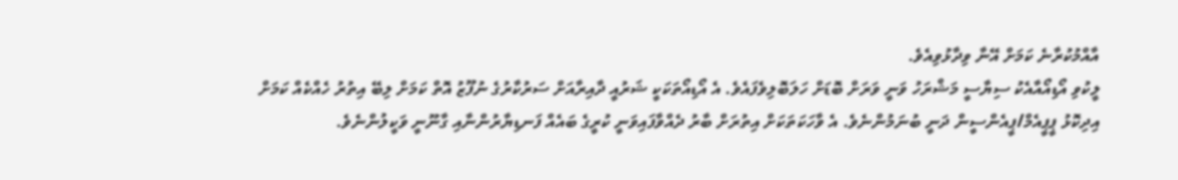އާއްމުކުރާނެ ކަމަށް އޭނާ ވިދާޅުވިއެވެ.
ލީކުވި އޯޑިއޯއާއެކު ސިޔާސީ މަޝްރަހު ވަނީ ވަރަށް ބޮޑަށް ހަލަބޮލިވެފައެވެ. އެ އޯޑިއޯތަކަކީ ޝަރުއީ ދާއިރާއަށް ސަރުކާރުގެ ނުފޫޒު އޮތް ކަމަށް ލިބޭ އިތުރު ހެއްކެއް ކަމަށް އިދިކޮޅު ޕީޕީއެމް/ޕީއެންސީން ދަނީ ބުނަމުންނެވެ. އެ ވާހަކަތަކަށް އިތުރަށް ބާރު ދެއްވާފައިވަނީ ކުރީގެ ބައެއް ފަނޑިޔާރުންނާއި ގާނޫނީ ވަކީލުންނެވެ.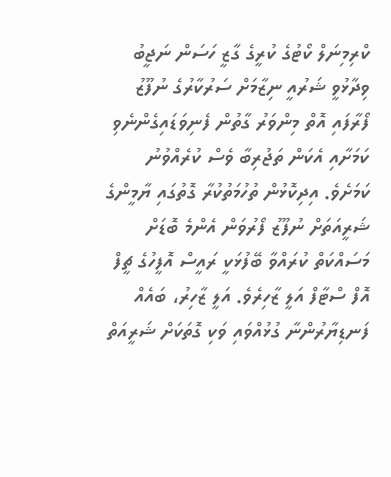ކްރިމިނަލް ކޯޓުގެ ކުރީގެ ގާޒީ ހަސަން ނަޖީބު ވިދާޅުވީ ޝަރުއީ ނިޒާމަށް ސަރުކާރުގެ ނުފޫޒު ފޯރާފައި އޮތް މިންވަރު ގާތުން ފެނިވަޑައިގެންނެވި ކަމަށާއި އެކަން ތަޖުރިބާ ވެސް ކުރެއްވުނު ކަމަށެވެ. އިދިކޮޅުން ތުހުމަތުކުރާ ގޮތުގައި ޔާމީންގެ ޝަރީއަތަށް ނުފޫޒު ފޯރުވަން އެންމެ ބޮޑަށް މަސައްކަތް ކުރައްވާ ބޭފުޅަކީ ރައީސް އޮފީހުގެ ޗީފް އޮފް ސްޓާފް އަލީ ޒާހިރެވެ. އަލީ ޒާހިރު، ބައެއް ފަނޑިޔާރުންނާ ގުޅުއްވައި ވަކި ގޮތަކަށް ޝަރީއަތް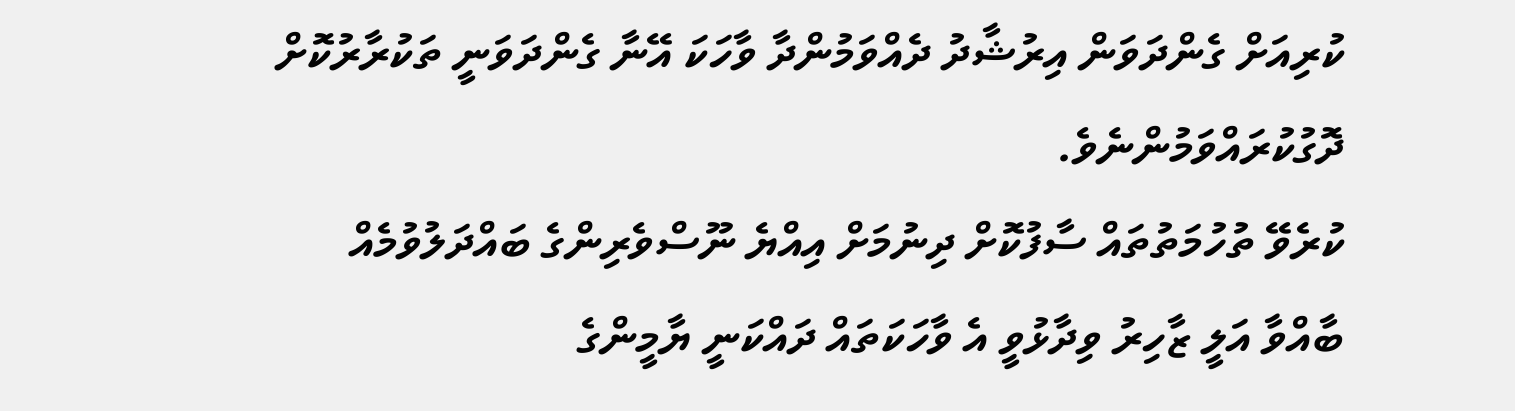ކުރިއަށް ގެންދަވަން އިރުޝާދު ދެއްވަމުންދާ ވާހަކަ އޭނާ ގެންދަވަނީ ތަކުރާރުކޮށް ދޮގުކުރައްވަމުންނެވެ.
ކުރެވޭ ތުހުމަތުތައް ސާފުކޮށް ދިނުމަށް އިއްޔެ ނޫސްވެރިންގެ ބައްދަލުވުމެއް ބާއްވާ އަލީ ޒާހިރު ވިދާޅުވީ އެ ވާހަކަތައް ދައްކަނީ ޔާމީންގެ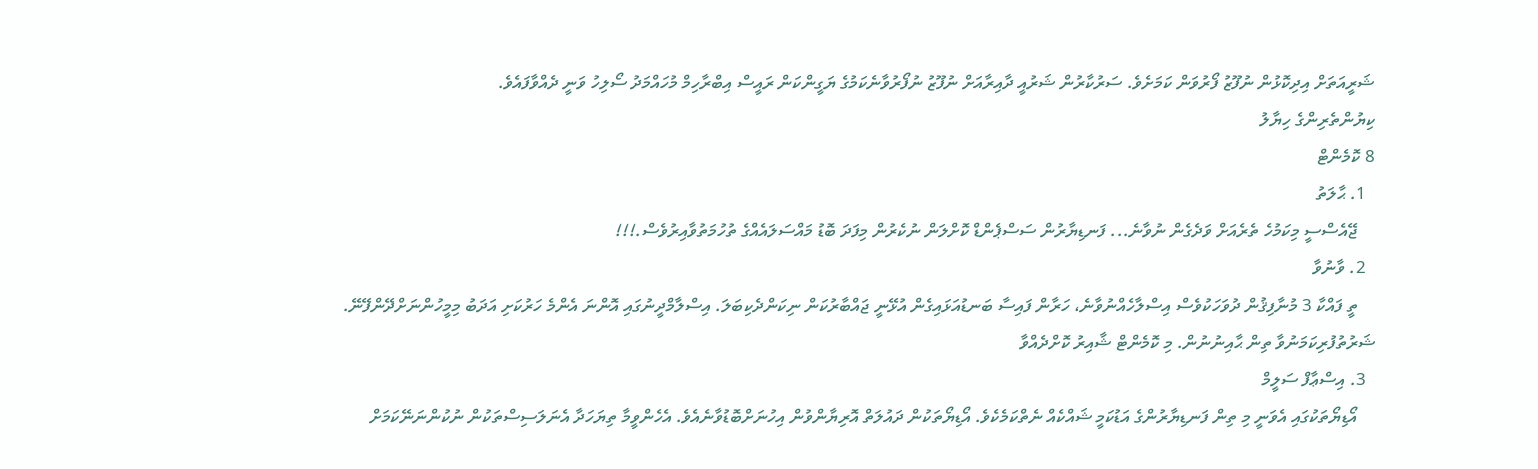ޝަރީއަތަށް އިދިކޮޅުން ނުފޫޒު ފޯރުވަން ކަމަށެވެ. ސަރުކާރުން ޝަރުއީ ދާއިރާއަށް ނުފޫޒު ނުފޯރުވާނެކަމުގެ ޔަގީންކަން ރައީސް އިބްރާހިމް މުހައްމަދު ސޯލިހު ވަނީ ދެއްވާފައެވެ.
ކިޔުންތެރިންގެ ހިޔާލު
8 ކޮމެންޓް
  1. ޙާލަތު
    ޖޭއެސްސީ މިކަމުހެ ތެރެއަށް ވަދެގެން ނުވާނެ... ފަނޑިޔާރުން ސަސްޕެންޑް ކޮށްލަން ނުކެރުން މިފަދަ ބޮޑު މައްސަލައެއްގެ ތުހުމަތުވާއިރުވެސް.!!!
  2. ވާނުވާ
    ތީ ފައްކާ 3 މުނާފިޤުން ދުވަހަކުވެސް އިސްލާހެއްނުވާނެ، ހަރާން ފައިސާ ބަނޑުއަޅައިގެން އުޅޭނީ ޖައްބާރުކަން ނިކަންދެކިބަލަ. އިސްލާމްދީނުގައި އޮންނަ އެންމެ ހަރުކަށި އަދަބު މިމީހުންނަށްދޭންފޭނޭ. ޝަރުތުފުރިކަމަނުވާ ތިން ޙާއިނުނުން. މި ކޮމެންޓް ޝާއިރު ކޮށްދެއްވާ
  3. އިސްޢާފް ސަލީމް
    އޯޑިޔޯތަކުގައި އެވަނީ މި ތިން ފަނޑިޔާރުންގެ އަޑުކަމީ ޝައްކެއް ނެތްކަމެކެވެ. އޯޑިޔޯތަކުން ދައުލަތް އޮރިޔާންވުން އިހުނަށްބޮޑުވާނެއެވެ. އެހެންވީމާ ތިޔަހަދާ އެނަލަސިސްތަކުން ނުކުންނަނޭކަމަށް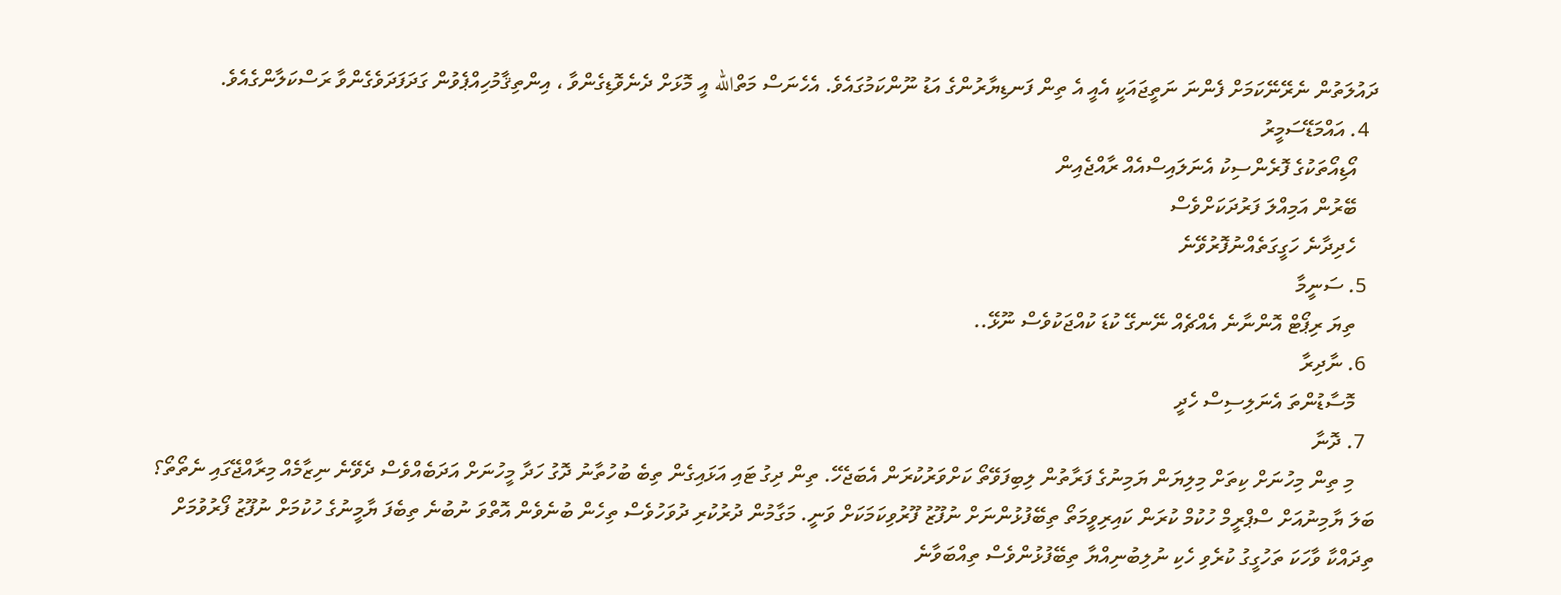ދައުލަތުން ނެރޭނޭކަމަށް ފެންނަ ނަތީޖައަކީ އެއީ އެ ތިން ފަނޑިޔާރުންގެ އަޑު ނޫންކަމުގައެވެ. އެހެނަސް މަތްالله އީ މޮޅަށް ދެނެވޮޑިގެންވާ ، އިންތިޤާމުހިއްޕެވުން ގަދަފަދަވެގެންވާ ރަސްކަލާންގެއެވެ.
  4. އައްމަޑޭސަމީރު
    އޯޑިއޯތަކުގެ ފޮރެންސިކު އެނަލައިސްއެއް ރާއްޖެއިން
    ބޭރުން އަމިއްލަ ފަރުދަކަށްވެސް
    ހެދިދާނެ ހަގީގަތެއްނުފޮރުވޭނެ
  5. ސަނީމާ
    ތިޔަ ރިޕޯޓް އޮންނާނެ އެއްޗެއް ނޭނގޭ ކުޑަ ކުއްޖަކުވެސް ނޫޅޭ..
  6. ނާދިރާ
    މޮސާޑުންތަ އެނަލިސިސް ހެދީ
  7. ދޮނާ
    މި ތިން މިހުނަށް ކިތަށް މިލިޔަން ޔަމިނުގެ ފަރާތުން ލިބިފަވޭތޯ ކަށްވަރުކުރަން އެބަޖެހޭ. ތިން ދިގު ޓައި އަޅައިގެން ތިބެ ބުހުތާނު ދޮގު ހަދާ މީހުނަށް އަދަބެއްވެސް ދެވޭނެ ނިޒާމެއް މިރާއްޖޭގައި ނެތޯތޯ؟ ބަލަ ޔާމިނުއަށް ސްޕްރީމް ހުކުމް ކުރަން ކައިރިވީމަތޯ ތިބޭފުޅުންނަށް ނުފޫޒު ފޫރުވިކަމަކަށް ވަނީ. މަގާމުން ދުރުކުރި ދުވަހުވެސް ތިހެން ބުނެވެން އޮތްވަ ނުބުނެ ތިބެފަ ޔާމީނުގެ ހުކުމަށް ނުފޫޒު ފޯރުވުމަށް ތިދައްކާ ވާހަކަ ތަހުގީގު ކުރެވި ހެކި ނުލިބުނިއްޔާ ތިބޭފުޅުންވެސް ތިއްބަވާނެ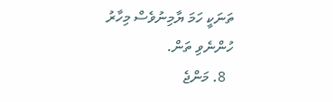ތަނަކީ ހަމަ ޔާމިނުވެސް މިހާރު ހުންނެވި ތަން.
  8. މަންޖެ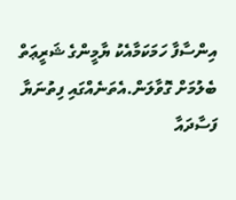އިންސާފާ ހަމަކަމާއެކު ޔާމީންގެ ޝަރީޢަތް ބެލުމަށް ގޮވާލަން.އެތަނެއްގައި ފިތުނަޔާ ފަސާދައާ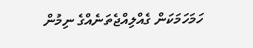ހަމަހަމަކަން ގެއްލިއްޖެތަނެއްގެ ނިމުން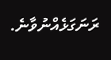ރަނަގަޅެއްނުވާނެ.